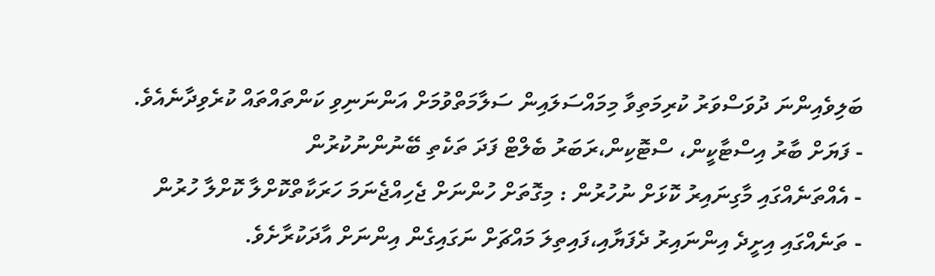ބަލިވެއިންނަ ދުވަސްވަރު ކުރިމަތިވާ މިމައްސަލައިން ސަލާމަތްވުމަށް އަންނަނިވި ކަންތައްތައް ކުރެވިދާނެއެވެ.
- ފަޔަށް ބާރު އިސްޓާކީން، ސްޓޮކިން،ރަބަރު ބެލްޓް ފަދަ ތަކެތި ބޭނުންނުކުރުން
- އެއްތަނެއްގައި މާގިނައިރު ކޮޅަށް ނުހުރުން : މިގޮތަށް ހުންނަށް ޖެހިއްޖެނަމަ ހަރަކާތްކޮށްލާ ކޮށްލާ ހުރުން
- ތަނެއްގައި އިށީދެ އިންނައިރު ދެފަޔާއި،ފައިތިލަ މައްޗަށް ނަގައިގެން އިންނަށް އާދަކުރާށެވެ.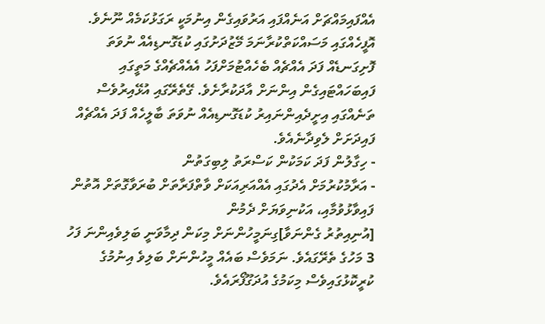އެއްފައިމައްޗަށް އަނެއްފައި އަރުވައިގެން އިނުމަކީ ރަގަޅުކަމެއް ނޫނެވެ. އޮފީހެއްގައި މަސައްކަތްކުރާނަމަ މޭޒުދަށުގައި ކުޑަގޮނޑިއެއް ނުވަތަ ފޮށިގަނޑެއް ފަދަ އެއްޗެއް ބެހެއްޓުމަށްފަހު އެއެއްޗެއްގެ މަތީގައި ފައިބަހައްޓައިގެން އިންނަށް އާދަކުރާށެވެ. ގޭތެރޭގައި އުޅޭއިރުވެސް ތަނެއްގައި އިށީދެއިންނައިރު ކުޑަގޮނޑިއެއް ނުވަތަ ބާލީހެއް ފަދަ އެއްޗެއް ފައިދަށަށް ލެވިދާނެއެވެ.
- ހިގާލުން ފަދަ ކަމަކުން ކަސްރަތު ލިބިގަތުން
- އަރާމުކުރުމަށް އެދުގައި އެއްއަރިއަކަށް ވާތްފަރާތަށް ބުރަވާގޮތަށް އޮތުން
ފައިވާޅުވުމާއި، އަކުނިވަޔަށް ދެމުން
[އުނިއިތުރު ގެންނަވާ]ގިނަމީހުންނަށް މިކަން ދިމާވަނީ ބަލިވެއިންނަ ފަހު 3 މަހުގެ ތެރޭގައެވެ. ނަމަވެސް ބައެއް މީހުންނަށް ބަލިވެ އިނުމުގެ ކުރީކޮޅުގައިވެސް މިކަމުގެ އުދަގޫފޯރައެވެ.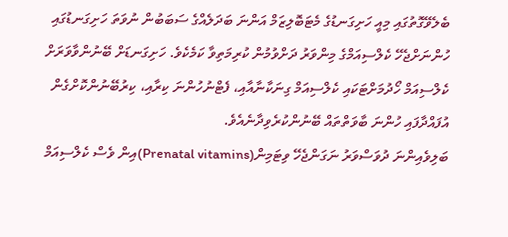ބެލެވޭގޮތުގައި މިއީ ހަށިގަނޑުގެ މެޓަބޮލިޒަމް އަންނަ ބަދަލެއްގެ ސަބަބުން ނުވަތަ ހަށިގަނޑުގައި ހުންނަށްޖެހޭ ކެލްސިއަމްގެ މިންވަރު ދަށްވުމުން ކުރިމަތިވާ ކަމެކެވެ. ހަށިގަނޑަށް ބޭނުންވާވަރަށް ކެލްސިއަމް ހޯދުމަށްޓަކައި ކެލްސިއަމް ގިނަކާނާއާއި، ފެޓްނުހުންނަ ކިރާއި، ކިރުބޭނުންކޮށްގެން އުފައްދާފައި ހުންނަ ބާވަތްތައް ބޭނުންކުރެވިދާނެއެވެ.
ބަލިވެއިންނަ ދުވަސްވަރު ނަގަންޖެހޭ ވިޓަމިން(Prenatal vitamins)އިން ވެސް ކެލްސިއަމް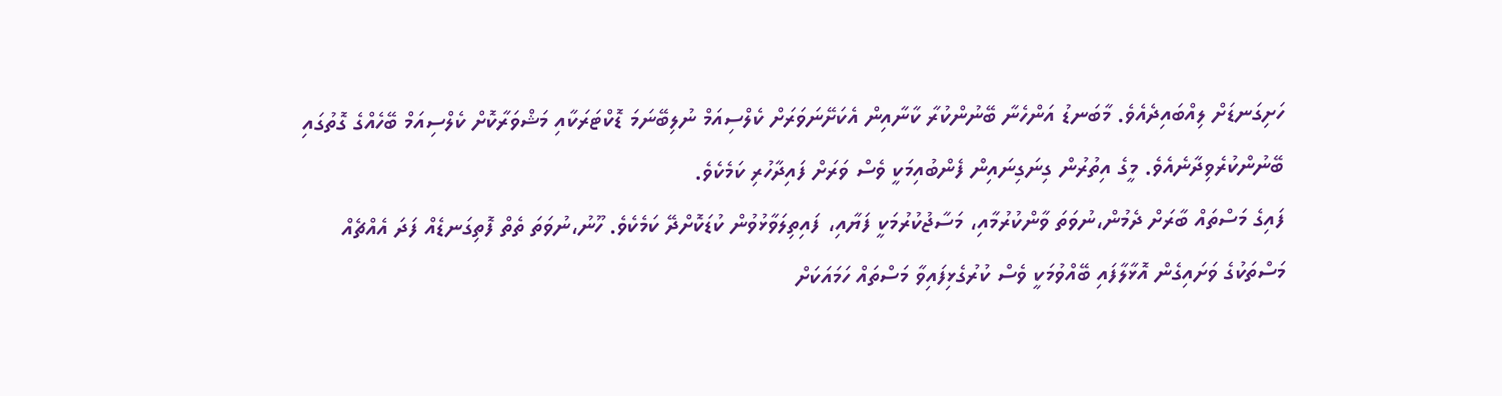ހަށިގަނޑަށް ލިއްބައިދެއެވެ. މާބަނޑު އަންހެނާ ބޭނުންކުރާ ކާނާއިން އެކަށޭނަވަރަށް ކެލްސިއަމް ނުލިބޭނަމަ ޑޮކްޓަރަކާއި މަޝްވަރާކޮށް ކެލްސިއަމް ބޭހެއްގެ ގޮތުގައި ބޭނުންކުރެވިދާނެއެވެ. މީގެ އިތުރުން ގިނަގިނައިން ފެންބުއިމަކީ ވެސް ވަރަށް ފައިދާހުރި ކަމެކެވެ.
ފައިގެ މަސްތައް ބާރަށް ދެމުން،ނުވަތަ ވާންކުރުމާއި، މަސާޖުކުރުމަކީ ފަޔާއި، ފައިތިލަވާޅުވުން ކުޑަކޮށްދޭ ކަމެކެވެ. ހޫނު،ނުވަތަ ތެތް ފޮތިގަނޑެއް ފަދަ އެއްޗެއް މަސްތަކުގެ ވަށައިގެން އޮޅާލާފައި ބޭއްވުމަކީ ވެސް ކުރުގެޅިފައިވާ މަސްތައް ހަމައަކަށް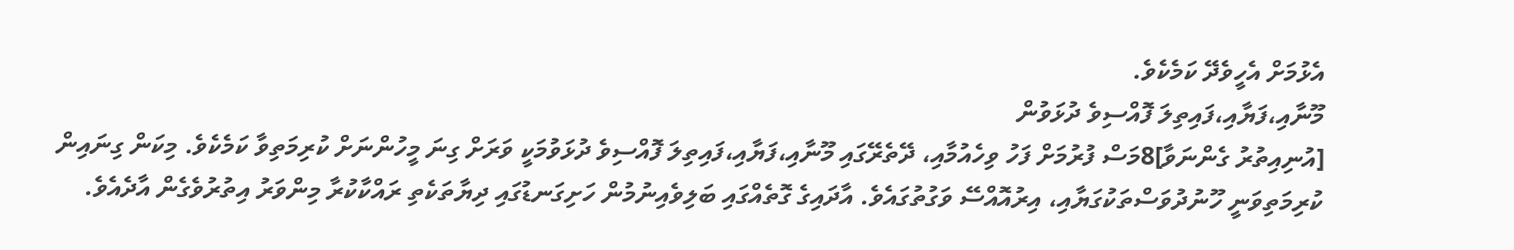އެޅުމަށް އެހީވެދޭ ކަމެކެވެ.
މޫނާއި،ފަޔާއި،ފައިތިލަ ފޮއްސިވެ ދުޅަވުން
[އުނިއިތުރު ގެންނަވާ]8މަސް ފުރުމަށް ފަހު ވިހެއުމާއި، ދޭތެރޭގައި މޫނާއި،ފަޔާއި،ފައިތިލަ ފޮއްސިވެ ދުޅަވުމަކީ ވަރަށް ގިނަ މީހުންނަށް ކުރިމަތިވާ ކަމެކެވެ. މިކަން ގިނައިން ކުރިމަތިވަނީ ހޫނުދުވަސްތަކުގަޔާއި، އިރުއޮއްސޭ ވަގުތުގައެވެ. އާދައިގެ ގޮތެއްގައި ބަލިވެއިނުމުން ހަށިގަނޑުގައި ދިޔާތަކެތި ރައްކާކުރާ މިންވަރު އިތުރުވެގެން އާދެއެވެ.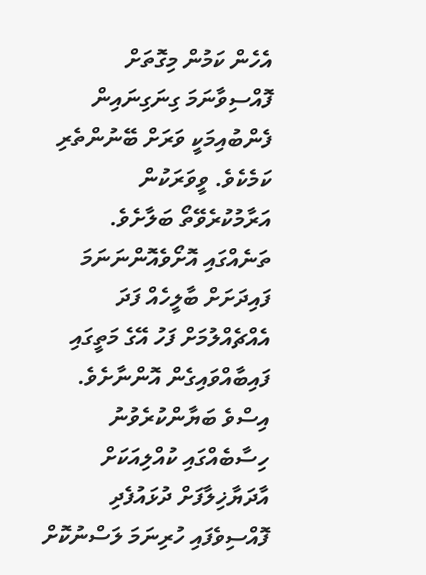އެހެން ކަމުން މިގޮތަށް ފޮއްސިވާނަމަ ގިނަގިނައިން ފެންބުއިމަކީ ވަރަށް ބޭނުންތެރި ކަމެކެވެ. ވީވަރަކުން އަރާމުކުރެވޭތޯ ބަލާށެވެ.
ތަނެއްގައި އޮށޯވެއޮންނަނަމަ ފައިދަށަށް ބާލީހެއް ފަދަ އެއްޗެއްލުމަށް ފަހު އޭގެ މަތީގައި ފައިބާއްވައިގެން އޮންނާށެވެ. އިސްވެ ބަޔާންކުރެވުނު ހިސާބެއްގައި ކުއްލިއަކަށް އާދަޔާޚިލާފަށް ދުޅައުފެދި ފޮއްސިވެފައި ހުރިނަމަ ލަސްނުކޮށް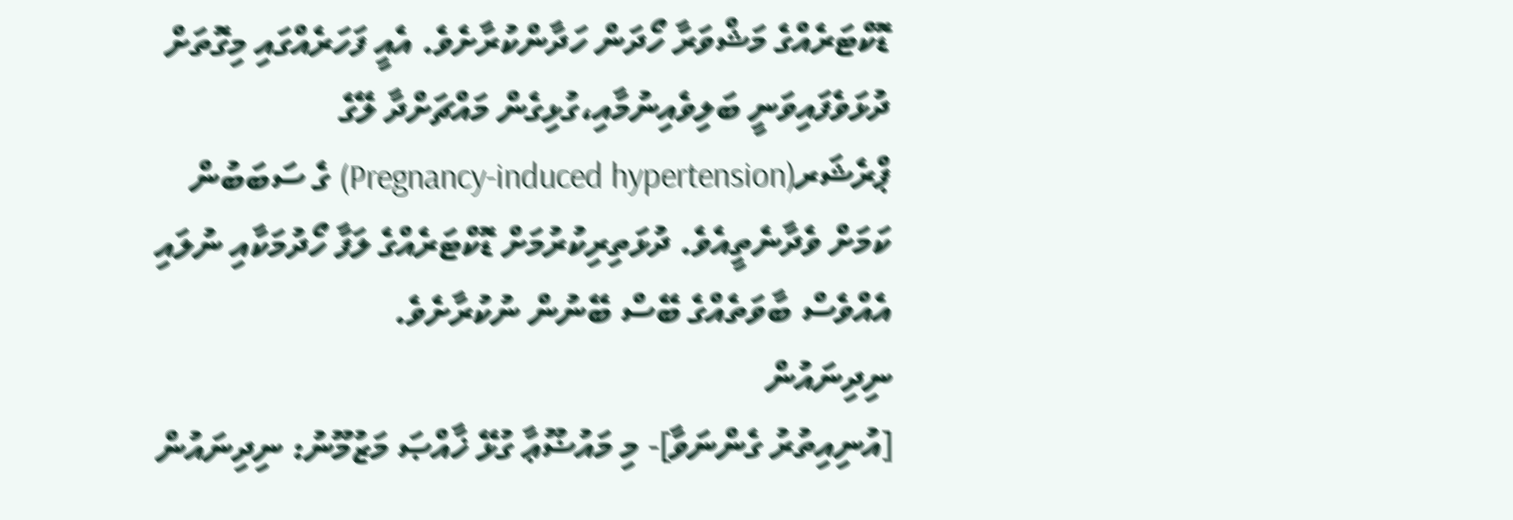ޑޮކްޓަރެއްގެ މަޝްވަރާ ހޯދަން ހަދާންކުރާށެވެ. އެއީ ފަހަރެއްގައި މިގޮތަށް ދުޅަވެފައިވަނީ ބަލިވެއިނުމާއި،ގުޅިގެން މައްޗަށްދާ ލޭގެ ޕްރެޝަރ(Pregnancy-induced hypertension) ގެ ސަބަބުން ކަމަށް ވެދާނެތީއެވެ. ދުޅަތިރިކުރުމަށް ޑޮކްޓަރެއްގެ ލަފާ ހޯދުމަކާއި ނުލައި އެއްވެސް ބާވަތެއްގެ ބޭސް ބޭނުން ނުކުރާށެވެ.
ނިދިނައުން
[އުނިއިތުރު ގެންނަވާ]- މި މައުޟޫޢާ ގުޅޭ ޚާއްޞަ މަޒުމޫނު: ނިދިނައުން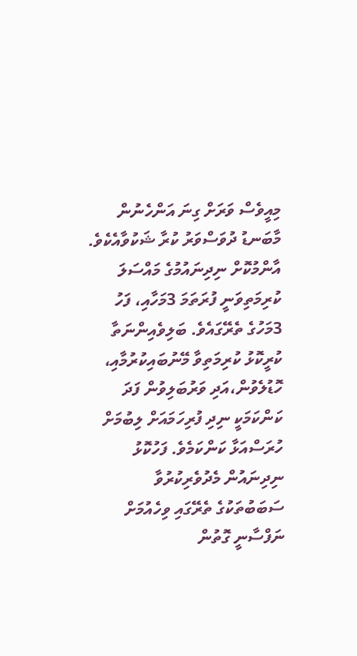މިއީވެސް ވަރަށް ގިނަ އަންހެނުން މާބަނޑު ދުވަސްވަރު ކުރާ ޝަކުވާއެކެވެ. އާންމުކޮށް ނިދިނައުމުގެ މައްސަލަ ކުރިމަތިވަނީ ފުރަތަމަ 3މަހާއި، ފަހު 3މަހުގެ ތެރޭގައެވެ. ބަލިވެއިންނަތާ ކުރީކޮޅު ކުރިމަތިވާ މޭނުބައިކުރުމާއި، ހޮޑުލެވުން،އަދި ވަރުބަލިވުން ފަދަ ކަންކަމަކީ ނިދި ފުރިހަމައަށް ލިބުމަށް ހުރަސްއަޅާ ކަންކަމެވެ. ފަހުކޮޅު ނިދިނައުން މެދުވެރިކުރުވާ ސަބަބުތަކުގެ ތެރޭގައި ވިހެއުމަށް ނަފްސާނީ ގޮތުން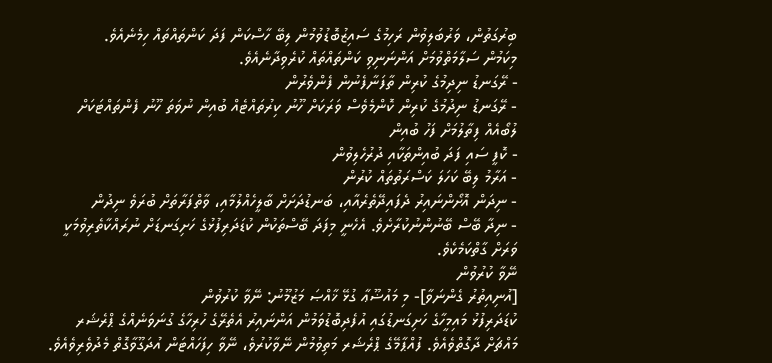ބިރުގަތުން، ވަރުބަލިވުން ރަހިމުގެ ސައިޒުބޮޑުވުމުން ލިބޭ ހާސްކަން ފަދަ ކަންތައްތައް ހިމެނެއެވެ.
މިކަމުން ސަލާމަތްވުމަށް އަންނަނިވި ކަންތައްތައް ކުރެވިދާނެއެވެ.
- ރޭގަނޑު ނިދިމުގެ ކުރިން ތާފަނާފެނުން ފެންވެރުން
- ރޭގަނޑު ނިދުމުގެ ކުރިން ކޮންމެވެސް ވަރަކަށް ހޫނު ކިރުތައްޓެއް ބުއިން ނުވަތަ ހޫނު ފެންތައްޓަކަށް ލުބޯއެއް ފިތާލުމަށް ފަހު ބުއިން
- ކޮފީ ސައި ފަދަ ބުއިންތަކާއި ދުރުހެލިވުން
- އަރާމު ލިބޭ ކަހަލަ ކަސްރަތުތައް ކުރުން
- ނިދަން އޮށޯންނައިރު ދެފައިދޭތެރެއާއި، ބަނޑުދަށަށް ބާލީހެއްލުމާއި، ވާތްފަރާތަށް ބުރަވެ ނިދުން
- ނިދާ ބޭސް ބޭނުންނުކުރާށެވެ. އެހެނީ މިފަދަ ބޭސްތަކުން ކުޑަދަރިފުޅުގެ ހަށިގަނޑަށް ނުރައްކާތެރިވުމަކީ ވަރަށް ގާތްކަމެކެވެ.
ނޭވާ ކުރުވުން
[އުނިއިތުރު ގެންނަވާ]- މި މައުޟޫޢާ ގުޅޭ ޚާއްޞަ މަޒުމޫނު: ނޭވާ ކުރުވުން
ކުޑަދަރިފުޅު މައިމީހާގެ ހަށިގަނޑުގައި އުފެދިބޮޑުވަމުން އަންނައިރު އެތެރޭގެ ހުރިހާގެ ގުނަވަނެއްގެ ޕްރެޝަރ މައްޗަށް ދާގޮތްވެއެވެ. ފުއްޕާމޭގެ ޕްރެޝަރ މަތިވުމުން ނޭވާކުރުވެ، ނޭވާ ހިފަހައްޓަން އުދަގޫވާގޮތް މެދުވެރިވެއެވެ.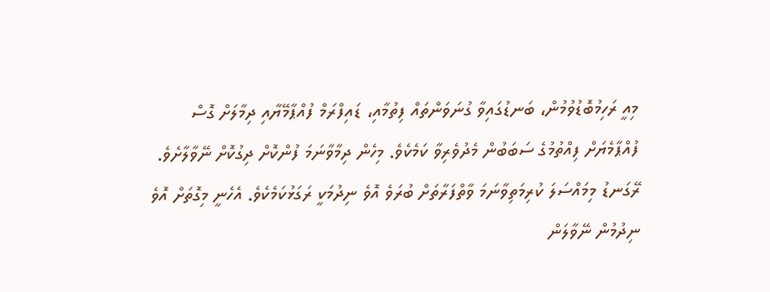މިއީ ރަހިމުބޮޑުވުމުން، ބަނޑުގައިވާ ގުނަވަންތައް ފިތުމާއި، ޑައިފްރަމް ފުއްޕާމޭޔާއި ދިމާލަށް ގޮސް ފުއްޕާމެޔަށް ފިއްތުމުގެ ސަބަބުން މެދުވެރިވާ ކަމެކެވެ. މިހެން ދިމާވާނަމަ ފުންކޮށް ދިގުކޮށް ނޭވާލާށެވެ. ރޭގަނޑު މިމައްސަލަ ކުރިމަތިވާނަމަ ވާތްފަރާތަށް ބުރަވެ އޮވެ ނިދުމަކީ ރަގަޅުކަމެކެވެ. އެހެނީ މިގޮތަށް އޮވެ ނިދުމުން ނޭވާލަން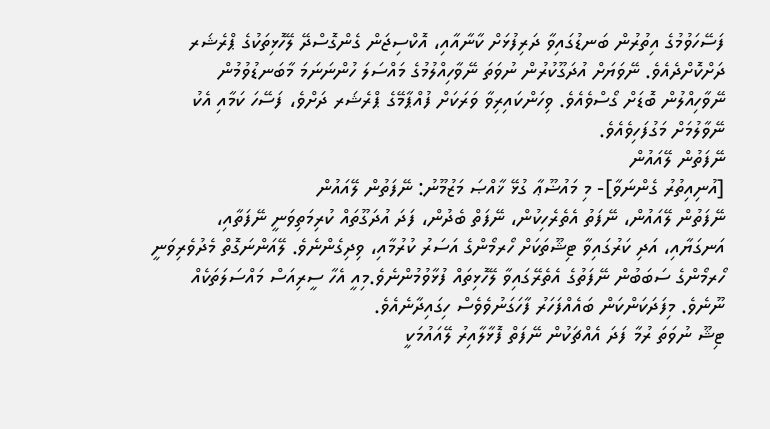ފަސޭހަވުމުގެ އިތުރުން ބަނޑުގައިވާ ދަރިފުޅަށް ކާނާއާއި، އޮކްސިޖަން ގެންގޮސްދޭ ލޭހޮޅިތަކުގެ ޕްރެޝަރ ދަށްކޮށްދެއެވެ. ނޭވަޔަށް އުދަގޫކުރުން ނުވަތަ ނޭވާހިއްލުމުގެ މައްސަލަ ހުންނަނަމަ މާބަނޑުވުމުން ނޭވާހިއްލުން ބޮޑަށް ގޯސްވެއެވެ. ވިހަންކައިރިވާ ވަރަކަށް ފުއްޕާމޭގެ ޕްރެޝަރ ދަށްވެ، ފަސޭހަ ކަމާއި އެކު ނޭވާލުމަށް މަގުފަހިވެއެވެ.
ނޭފަތުން ލޭއައުން
[އުނިއިތުރު ގެންނަވާ]- މި މައުޟޫޢާ ގުޅޭ ޚާއްޞަ މަޒުމޫނު: ނޭފަތުން ލޭއައުން
ނޭފަތުން ލޭއައުން، ނޭފަތު އެތެރެހިކުން، ނޭފަތް ބެދުން، ފަދަ އުދަގޫތައް ކުރިމަތިވަނީ ނޭފަތާއި، އަނގަޔާއި، އަދި ކަރުގައިވާ ޓިޝޫތަކަށް ހޯރމޯންގެ އަސަރު ކުރުމާއި، ވިދިގެންނެވެ. ލޭއަންނަގޮތް މެދުވެރިވަނީ ހޯރމޯންގެ ސަބަބުން ނޭފަތުގެ އެތެރޭގައިވާ ލޭހޮޅިތައް ފުޅާވުމުންނެވެ.މިއީ އެހާ ސީރިއަސް މައްސަލަތަކެއް ނޫނެވެ. މިފަދަކަންކަން ބައެއްފަހަރު ފާހަގަނުވެވެސް ހިގައިދާނެއެވެ.
ޓިޝޫ ނުވަތަ ރުމާ ފަދަ އެއްޗަކުން ނޭފަތް ފޮޅާލާއިރު ލޭއައުމަކީ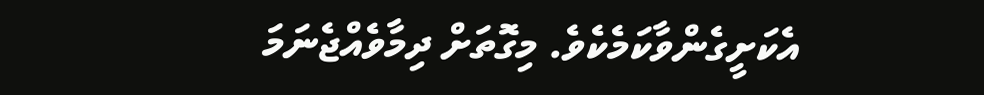އެކަށީގެންވާކަމެކެވެ. މިގޮތަށް ދިމާވެއްޖެނަމަ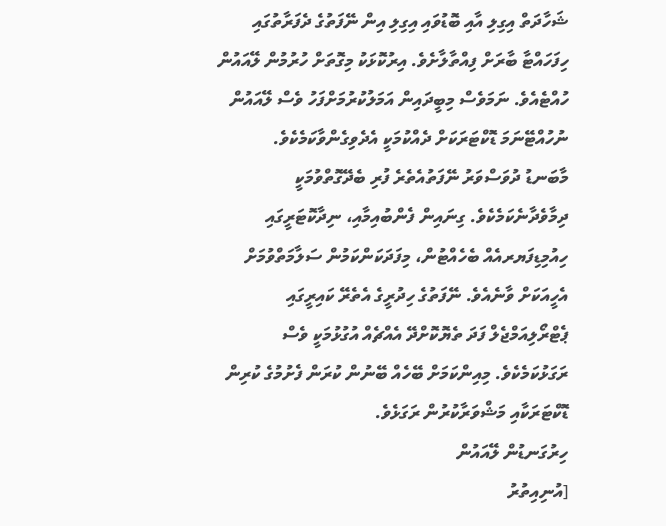ޝަހާދަތް އިގިލި އާއި ބޮޑުވައި އިގިލި އިން ނޭފަތުގެ ދެފަރާތުގައި ހިފަހައްޓާ ބާރަށް ފިއްތާލާށެވެ. އިރުކޮޅަކު މިގޮތަށް ހުރުމުން ލޭއައުން ހުއްޓެއެވެ. ނަމަވެސް މިބީދައިން އަމަލުކުރުމަށްފަހު ވެސް ލޭއައުން ނުހުއްޓޭނަމަ ޑޮކްޓަރަކަށް ދެއްކުމަކީ އެދެވިގެންވާކަމެކެވެ.
މާބަނޑު ދުވަސްވަރު ނޭފަތުއެތެރެ ފުރި ބެދޭގޮތްވުމަކީ ދިމާވެދާނެކަމެކެވެ. ގިނައިން ފެންބުއިމާއި، ނިދާކޮޓަރީގައި ހިއުމިޑިފަޔރއެއް ބެހެއްޓުން، މިފަދަކަންކަމުން ސަލާމަތްވުމަށް އެހީއަކަށް ވާނެއެވެ. ނޭފަތުގެ ހިދުރީގެ އެތެރޭ ކައިރީގައި ޕެޓްރޯލިއަމްޖެލް ފަދަ ތެޔޮކޮށްދޭ އެއްޗެއް އުގުޅުމަކީ ވެސް ރަގަޅުކަމެކެވެ. މިއިންކަމަށް ބޭހެއް ބޭނުން ކުރަން ފެށުމުގެ ކުރިން ޑޮކްޓަރަކާއި މަޝްވަރާކުރުން ރަގަޅެވެ.
ހިރުގަނޑުން ލޭއައުން
[އުނިއިތުރު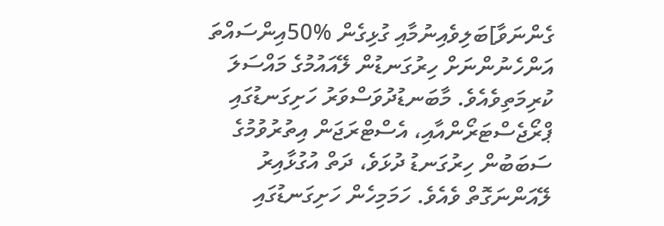ގެންނަވާ]ބަލިވެއިނުމާއި ގުޅިގެން %50އިންސައްތަ އަންހެނުންނަށް ހިރުގަނޑުން ލޭއައުމުގެ މައްސަލަ ކުރިމަތިވެއެވެ. މާބަނޑުދުވަސްވަރު ހަށިގަނޑުގައި ޕްރޯޖެސްޓަރޯންއާއި، އެސްޓްރަޖަން އިތުރުވުމުގެ ސަބަބުން ހިރުގަނޑު ދުޅަވެ، ދަތް އުގުޅާއިރު ލޭއަންނަގޮތް ވެއެވެ. ހަމަމިހެން ހަށިގަނޑުގައި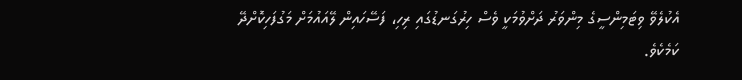އެކުލެވޭ ވިޓަމިންސީގެ މިންވަރު ދަށްވުމަކީ ވެސް ހިރުގަނޑުގައި ރިހި، ފަސޭހައިން ލޭއައުމަށް މަގުފަހިކޮށްދޭ ކަމެކެވެ.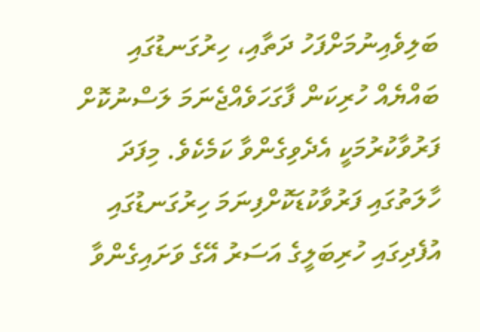ބަލިވެއިނުމަށްފަހު ދަތާއި، ހިރުގަނޑުގައި ބައްޔެއް ހުރިކަން ފާގަހަވެއްޖެނަމަ ލަސްނުކޮށް ފަރުވާކުރުމަކީ އެދެވިގެންވާ ކަމެކެވެ. މިފަދަ ހާލަތުގައި ފަރުވާކުޑަކޮށްފިނަމަ ހިރުގަނޑުގައި އުފެދިގައި ހުރިބަލީގެ އަސަރު އޭގެ ވަށައިގެންވާ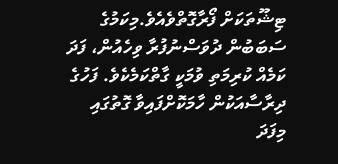ޓިޝޫތަކަށް ފޯރާގޮތްވެއެވެ.މިކަމުގެ ސަބަބުން ދުވަސްނުފުރާ ވިހެއުން، ފަދަ ކަމެއް ކުރިމަތި ވުމަކީ ގާތްކަމެކެވެ. ފަހުގެ ދިރާސާއަކުން ހާމަކޮށްފައިވާ ގޮތުގައި މިފަދަ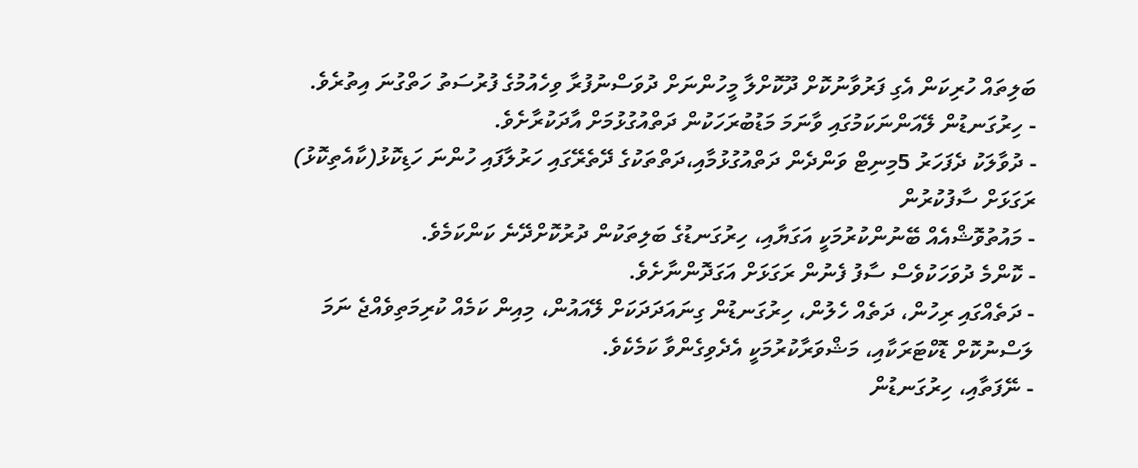ބަލިތައް ހުރިކަން އެގި ފަރުވާނުކޮށް ދޫކޮށްލާ މީހުންނަށް ދުވަސްނުފުރާ ވިހެއުމުގެ ފުރުސަތު ހަތްގުނަ އިތުރެވެ.
- ހިރުގަނޑުން ލޭއަންނަކަމުގައި ވާނަމަ މަޑުބުރަހަކުން ދަތްއުގުޅުމަށް އާދަކުރާށެވެ.
- ދުވާލަކު ދެފަހަރު 5މިނިޓް ވަންދެން ދަތްއުގުޅުމާއި،ދަތްތަކުގެ ދޭތެރޭގައި ހަރުލާފައި ހުންނަ ހަޑިކޮޅު(ކާއެތިކޮޅު) ރަގަޅަށް ސާފުކުރުން
- މައުތުވޮޝްއެއް ބޭނުންކުރުމަކީ އަގަޔާއި، ހިރުގަނޑުގެ ބަލިތަކުން ދުރުކޮށްދޭނެ ކަންކަމެވެ.
- ކޮންމެ ދުވަހަކުވެސް ސާފު ފެނުން ރަގަޅަށް އަގަދޮންނާށެވެ.
- ދަތެއްގައި ރިހުން، ދަތެއް ހެލުން، ހިރުގަނޑުން ގިނައަދަދަކަށް ލޭއައުން، މިއިން ކަމެއް ކުރިމަތިވެއްޖެ ނަމަ ލަސްނުކޮށް ޑޮކްޓަރަކާއި، މަޝްވަރާކުރުމަކީ އެދެވިގެންވާ ކަމެކެވެ.
- ނޭފަތާއި، ހިރުގަނޑުން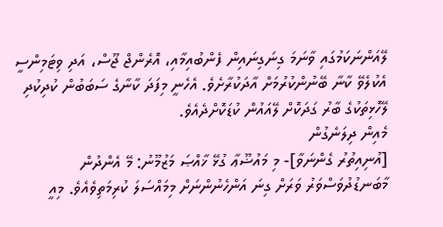ލޭއަންނަކަމުގައި ވާނަމަ ގިނަގިނައިން ފެންބުއިމާއި، އޮރެންޖް ޖޫސް، އަދި ވިޓަމިންސީ އެކުލެވޭ ކާނާ ބޭނުންކުރުމަށް އާދަކުރާށެވެ. އެހެނީ މިފަދަ ކާނާގެ ސަބަބުން ކުދިކުދި ލޭހޮޅިތަކުގެ ބާރު ގަދަކޮށް ލޭއައުން ކުޑަކޮށްދެއެވެ.
މެއިން ދިލަނެގުން
[އުނިއިތުރު ގެންނަވާ]- މި މައުޟޫޢާ ގުޅޭ ޚާއްޞަ މަޒުމޫނު: މޭ އެންދުން
މާބަނޑުދުވަސްވަރު ވަރަށް ގިނަ އަންހެނުންނަށް މިމައްސަލަ ކުރިމަތިވެއެވެ. މިއީ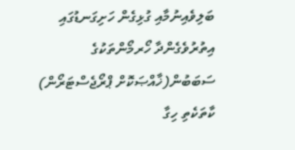ބަލިވެއިނުމާއި ގުޅިގެން ހަށިގަނޑުގައި އިތުރުވެގެންދާ ހޯރމޯންތަކުގެ ސަބަބުން(ޚާއްޞަކޮށް ޕްރޯޖެސްޓަރޯން) ކާތަކެތި ހިގާ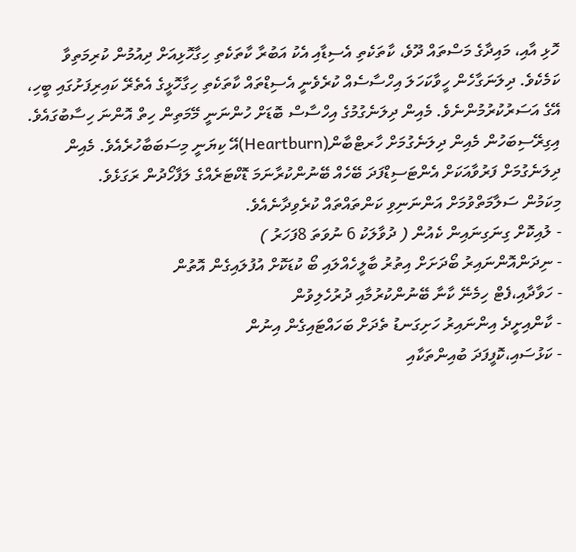ހޮޅި އާއި، މައިދާގެ މަސްތައް ދޫވެ، ކާތަކެތި އެސިޑާއި އެކު އަބުރާ ކާތަކެތި ހިގާހޮޅިއަށް ދިއުމުން ކުރިމަތިވާ ކަމެކެވެ. ދިލަނަގާހެން ހީވާކަހަލަ އިހްސާސެއް ކުރެވެނީ އެސިޑްތައް ކާތަކެތި ހިގާހޮޅީގެ އެތެރޭ ކައިރިފަށުގައި ބީހި، އޭގެ އަސަރުކުރުމުންނެވެ. މެއިން ދިލަނެގުމުގެ އިހްސާސް ބޮޑަށް ހުންނަނީ މޭމަތިން ހިތް އޮންނަ ހިސާބުގައެވެ. އިގިރޭސިބަހުން މެއިން ދިލަނެގުމަށް ހާރޓްބާން(Heartburn)އޭ ކިޔަނީ މިސަބަބާހުރެއެވެ. މެއިން ދިލަނެގުމަށް ފަރުވާއަކަށް އެންޓަސިޑްފަދަ ބޭހެއް ބޭނުންކުރާނަމަ ޑޮކްޓަރެއްގެ ލަފާހޯދުން ރަގަޅެވެ.
މިކަމުން ސަލާމަތްވުމަށް އަންނަނިވި ކަންތައްތައް ކުރެވިދާނެއެވެ.
- ލުއިކޮށް ގިނަގިނައިން ކެއުން ( ދުވާލަކު 6 ނުވަތަ 8ފަހަރު )
- ނިދަންއޮންނައިރު ބޯދަށަށް އިތުރު ބާލީހެއްލައި ބޯ ކުޑަކޮށް އުފުލައިގެން އޮތުން
- ހަވާދާއި،ފެޓް ހިމެނޭ ކާނާ ބޭނުންކުރުމާއި ދުރުހެލިވުން
- ކާންއިށީދެ އިންނައިރު ހަށިގަނޑު ތެދަށް ބަހައްޓައިގެން އިނުން
- ކަޅުސައި،ކޮފީފަދަ ބުއިންތަކާއި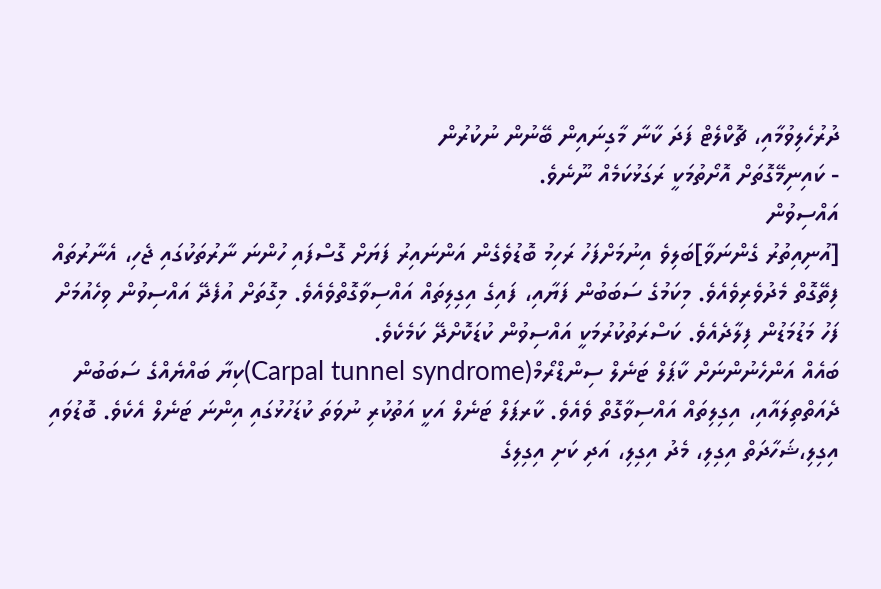ދުރުހެލިވުމާއި، ޗޮކްލެޓް ފަދަ ކާނާ މާގިނައިން ބޭނުން ނުކުރުން
- ކައިނިމޭގޮތަށް އޮށޯތުމަކީ ރަގަޅުކަމެއް ނޫނެވެ.
އައްސިވުން
[އުނިއިތުރު ގެންނަވާ]ބަލިވެ އިނުމަށްފަހު ރަހިމު ބޮޑުވެގެން އަންނައިރު ފަޔަށް ގޮސްފައި ހުންނަ ނާރުތަކުގައި ޖެހި، އެނާރުތައް ފިތޭގޮތް މެދުވެރިވެއެވެ. މިކަމުގެ ސަބަބުން ފަޔާއި، ފައިގެ އިގިލިތައް އައްސިވާގޮތްވެއެވެ. މިގޮތަށް އުފެދޭ އައްސިވުން ވިހެއުމަށް ފަހު މަޑުމަޑުން ފިލާދެއެވެ. ކަސްރަތުކުރުމަކީ އައްސިވުން ކުޑަކޮށްދޭ ކަމެކެވެ.
ބައެއް އަންހެނުންނަށް ކާޕަލް ޓަނެލް ސިންޑްރޯމް(Carpal tunnel syndrome)ކިޔާ ބައްޔެއްގެ ސަބަބުން ދެއަތްތިލައާއި، އިގިލިތައް އައްސިވާގޮތް ވެއެވެ. ކާރޕަލް ޓަނެލް އަކީ އަތުކުރި ނުވަތަ ކުޑަހުޅުގައި އިންނަ ޓަނެލް އެކެވެ. ބޮޑުވައި އިގިލި،ޝަހާދަތް އިގިލި، މެދު އިގިލި، އަދި ކަށި އިގިލިގެ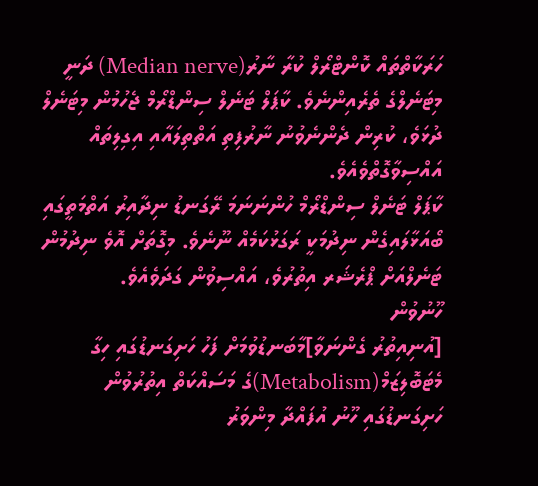ހަރަކާތްތައް ކޮންޓްރޯލް ކުރާ ނާރު(Median nerve) ދަނީ މިޓަނެލްގެ ތެރެއިންނެވެ. ކާޕަލް ޓަނެލް ސިންޑްރޯމް ޖެހުމުން މިޓަނެލް ދުޅަވެ، ކުރިން ދެންނެވުނު ނާރުފިތި އަތްތިލައާއި އިގިލިތައް އައްސިވާގޮތްވެއެވެ.
ކާޕަލް ޓަނެލް ސިންޑްރޯމް ހުންނަނަމަ ރޭގަނޑު ނިދާއިރު އަތްމަތީގައި ބޯއަޅާލައިގެން ނިދުމަކީ ރަގަޅުކަމެއް ނޫނެވެ. މިގޮތަށް އޮވެ ނިދުމުން ޓަނެލްއަށް ޕްރެޝަރ އިތުރުވެ، އައްސިވުން ގަދަވެއެވެ.
ހޫނުވުން
[އުނިއިތުރު ގެންނަވާ]މާބަނޑުވުމަށް ފަހު ހަށިގަނޑުގައި ހިގާ މެޓަބޮލިޒަމް(Metabolism)ގެ މަސައްކަތް އިތުރުވުން ހަށިގަނޑުގައި ހޫނު އުފައްދާ މިންވަރު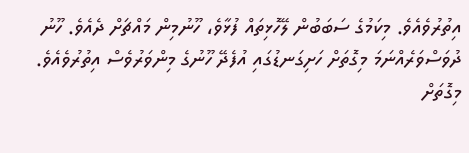އިތުރުވެއެވެ. މިކަމުގެ ސަބަބުން ލޭހޮޅިތައް ފުޅާވެ، ހޫނުމިން މައްޗަށް ދެއެވެ. ހޫނު ދުވަސްވަރެއްނަމަ މިގޮތަށް ހަށިގަނޑުގައި އުފެދޭ ހޫނުގެ މިންވަރުވެސް އިތުރުވެއެވެ.
މިގޮތަށް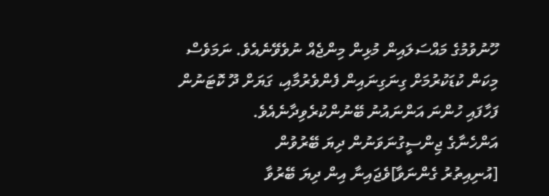ހޫނުވުމުގެ މައްސަލައިން މުޅިން މިންޖެއް ނުވެވޭނެއެވެ. ނަމަވެސް މިކަން ކުޑަކުރުމަށް ގިނަގިނައިން ފެންވެރުމާއި، ގަޔަށް ދޫ ކޮޓަނުން ފަހާފައި ހުންނަ އަންނައުނު ބޭނުންކުރެވިދާނެއެވެ.
އަންހެނާގެ ޖިންސީގުނަވަނުން ދިޔަ ބޭރުވުން
[އުނިއިތުރު ގެންނަވާ]ވެޖައިނާ އިން ދިޔަ ބޭރުވާ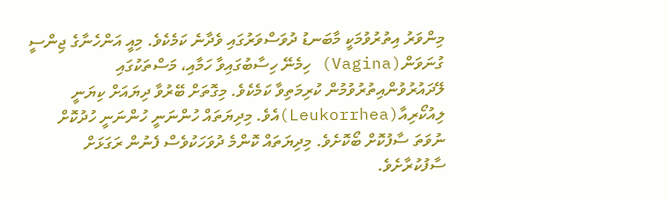މިންވަރު އިތުރުވުމަކީ މާބަނޑު ދުވަސްވަރުގައި ވެދާނެ ކަމެކެވެ. މިއީ އަންހެނާގެ ޖިންސީ ގުނަވަން(Vagina) ހިމެނޭ ހިސާބުގައިވާ ހަމާއި، މަސްތަކުގައި ލޭދައުރުވުންއިތުރުވުމުން ކުރިމަތިވާ ކަމެކެވެ. މިގޮތަށް ބޭރުވާ ދިޔައަށް ކިޔަނީ ލިއުކޯރިއާ(Leukorrhea)އެވެ. މިދިޔަތައް ހުންނަނީ ހުންނަނީ ހުދުކޮށް ނުވަތަ ސާފުކޮށް ބޯކޮށެވެ. މިދިޔަތައް ކޮންމެ ދުވަހަކުވެސް ފެނުން ރަގަޅަށް ސާފުކުރާށެވެ.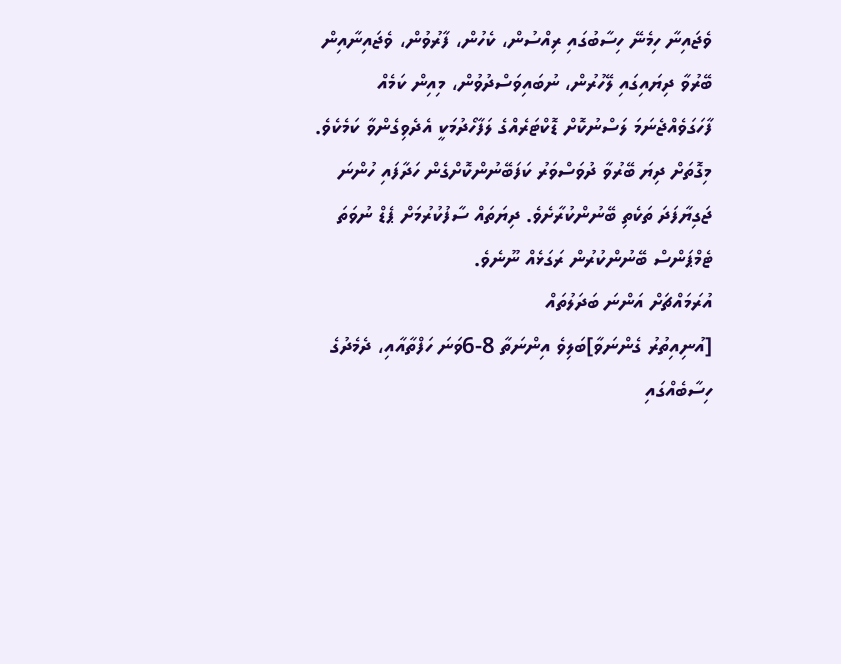ވެޖައިނާ ހިމެނޭ ހިސާބުގައި ރިއްސުން، ކެހުން، ފާރުވުން، ވެޖައިނާއިން ބޭރުވާ ދިޔައިގައި ލޭހުރުން، ނުބައިވަސްދުވުން، މިއިން ކަމެއް ފާހަގަވެއްޖެނަމަ ލަސްނުކޮށް ޑޮކްޓަރެއްގެ ލަފާހޯދުމަކީ އެދެވިގެންވާ ކަމެކެވެ. މިގޮތަށް ދިޔަ ބޭރުވާ ދުވަސްވަރު ކަފަބޭނުންކޮށްގެން ހަދާފައި ހުންނަ ޖަގިޔާފަދަ ތަކެތި ބޭނުންކުރާށެވެ. ދިޔަތައް ސާފުކުރުމަށް ޕެޑް ނުވަތަ ޓެމްޕަންސް ބޭނުންކުރުން ރަގަޅެއް ނޫނެވެ.
އުރަމައްޗަށް އަންނަ ބަދަލުތައް
[އުނިއިތުރު ގެންނަވާ]ބަލިވެ އިންނަތާ 8-6ވަނަ ހަފްތާއާއި، ދެމެދުގެ ހިސާބެއްގައި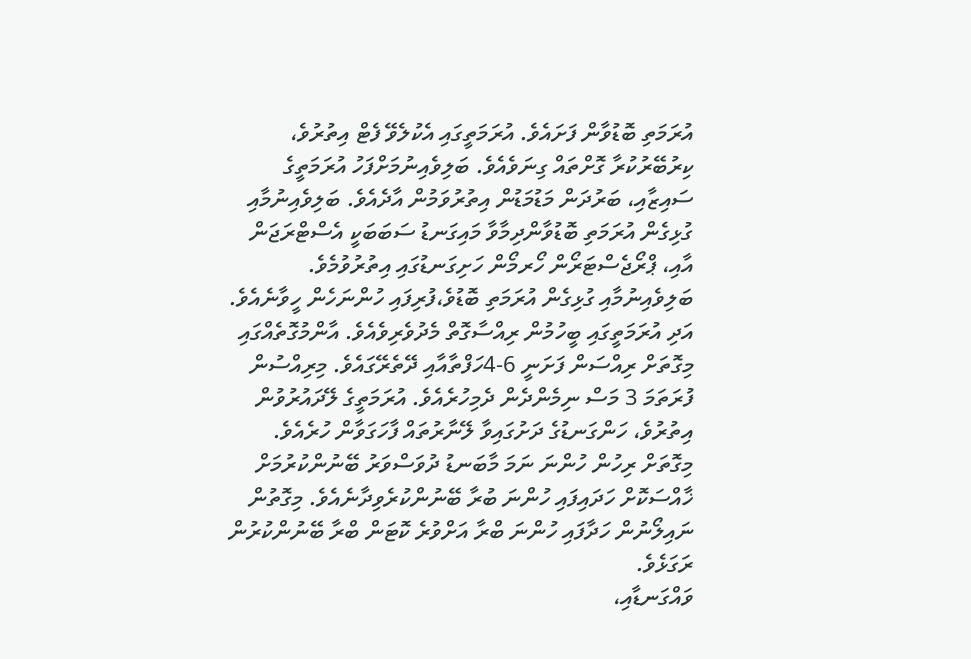އުރަމަތި ބޮޑުވާން ފަށައެވެ. އުރަމަތީގައި އެކުލެވޭ ފެޓް އިތުރުވެ، ކިރުބޭރުކުރާ ގޮށްތައް ގިނަވެއެވެ. ބަލިވެއިނުމަށްފަހު އުރަމަތީގެ ސައިޒާއި، ބަރުދަން މަޑުމަޑުން އިތުރުވަމުން އާދެއެވެ. ބަލިވެއިނުމާއި ގުޅިގެން އުރަމަތި ބޮޑުވާންދިމާވާ މައިގަނޑު ސަބަބަކީ އެސްޓްރަޖަން އާއި، ޕްރޯޖެސްޓަރޯން ހޯރމޯން ހަށިގަނޑުގައި އިތުރުވުމެވެ.
ބަލިވެއިނުމާއި ގުޅިގެން އުރަމަތި ބޮޑުވެ،ފުރިފައި ހުންނަހެން ހީވާނެއެވެ. އަދި އުރަމަތީގައި ބީހުމުން ރިއްސާގޮތް މެދުވެރިވެއެވެ. އާންމުގޮތެއްގައި މިގޮތަށް ރިއްސަން ފަށަނީ 6-4ހަފްތާއާއި ދޭތެރޭގައެވެ. މިރިއްސުން ފުރަތަމަ 3 މަސް ނިމެންދެން ދެމިހުރެއެވެ. އުރަމަތީގެ ލޭދައުރުވުން އިތުރުވެ، ހަންގަނޑުގެ ދަށުގައިވާ ލޭނާރުތައް ފާހަގަވާން ހުރެއެވެ. މިގޮތަށް ރިހުން ހުންނަ ނަމަ މާބަނޑު ދުވަސްވަރު ބޭނުންކުރުމަށް ޚާއްސަކޮށް ހަދައިފައި ހުންނަ ބުރާ ބޭނުންކުރެވިދާނެއެވެ. މިގޮތުން ނައިލޯނުން ހަދާފައި ހުންނަ ބްރާ އަށްވުރެ ކޮޓަން ބްރާ ބޭނުންކުރުން ރަގަޅެވެ.
ވައްގަނޑާއި،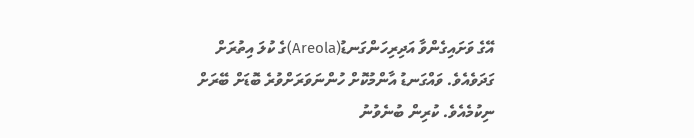އޭގެ ވަށައިގެންވާ އަދިރިހަންގަނޑު(Areola)ގެ ކުލަ އިތުރަށް ގަދަވެއެވެ. ވައްގަނޑު އާންމުކޮށް ހުންނަވަރަށްވުރެ ބޮޑަށް ބޭރަށް ނިކުމެއެވެ. ކުރިން ބުނެވުނު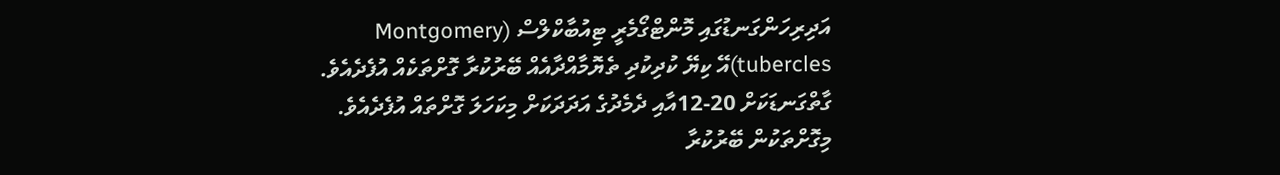އަދިރިހަންގަނޑުގައި މޮންޓްގޯމެރީ ޓިއުބާކްލްސް (Montgomery tubercles)އޭ ކިޔޭ ކުދިކުދި ތެޔޮމާއްދާއެއް ބޭރުކުރާ ގޮށްތަކެއް އުފެދެއެވެ. ގާތްގަނޑަކަށް 20-12އާއި ދެމެދުގެ އަދަދަކަށް މިކަހަލަ ގޮށްތައް އުފެދެއެވެ. މިގޮށްތަކުން ބޭރުކުރާ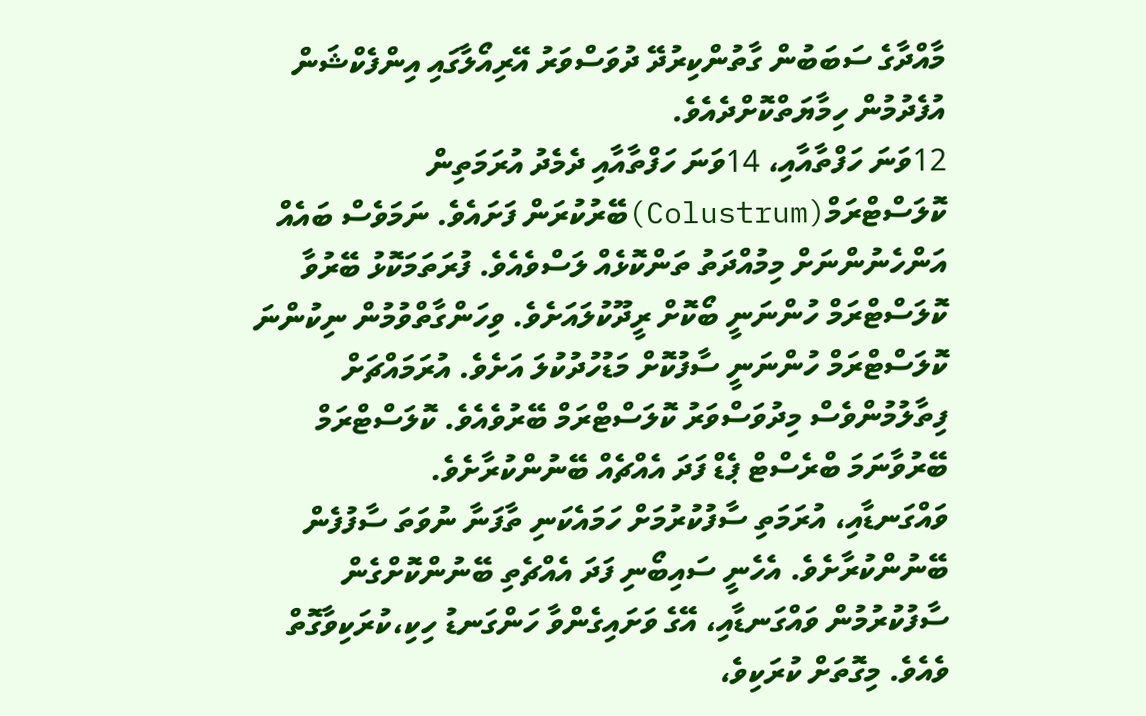މާއްދާގެ ސަބަބުން ގާތުންކިރުދޭ ދުވަސްވަރު އޭރިއޯލާގައި އިންފެކްޝަން އުފެދުމުން ހިމާޔަތްކޮށްދެއެވެ.
12ވަނަ ހަފްތާއާއި، 14ވަނަ ހަފްތާއާއި ދެމެދު އުރަމަތިން ކޮލަސްޓްރަމް(Colustrum)ބޭރުކުރަން ފަށައެވެ. ނަމަވެސް ބައެއް އަންހެނުންނަށް މިމުއްދަތު ތަންކޮޅެއް ލަސްވެއެވެ. ފުރަތަމަކޮޅު ބޭރުވާ ކޮލަސްޓްރަމް ހުންނަނީ ބޯކޮށް ރީދޫކުލައަށެވެ. ވިހަންގާތްވުމުން ނިކުންނަ ކޮލަސްޓްރަމް ހުންނަނީ ސާފުކޮށް މަޑުހުދުކުލަ އަށެވެ. އުރަމައްޗަށް ފިތާލުމުންވެސް މިދުވަސްވަރު ކޮލަސްޓްރަމް ބޭރުވެއެވެ. ކޮލަސްޓްރަމް ބޭރުވާނަމަ ބްރެސްޓް ޕެޑް ފަދަ އެއްޗެއް ބޭނުންކުރާށެވެ.
ވައްގަނޑާއި، އުރަމަތި ސާފުކުރުމަށް ހަމައެކަނި ތާފަނާ ނުވަތަ ސާފުފެން ބޭނުންކުރާށެވެ. އެހެނީ ސައިބޯނި ފަދަ އެއްޗެތި ބޭނުންކޮށްގެން ސާފުކުރުމުން ވައްގަނޑާއި، އޭގެ ވަށައިގެންވާ ހަންގަނޑު ހިކި،ކުރަކިވާގޮތް ވެއެވެ. މިގޮތަށް ކުރަކިވެ،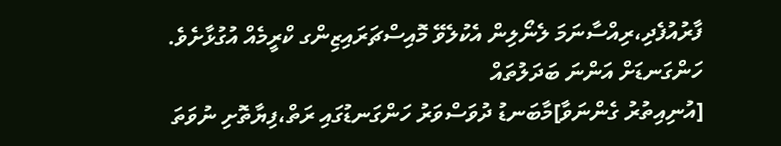ފާރުއުފެދި،ރިއްސާނަމަ ލެނޯލިން އެކުލެވޭ މޮއިސްޗަރައިޒިންގ ކްރީމެއް އުގުޅާށެވެ.
ހަންގަނޑަށް އަންނަ ބަދަލުތައް
[އުނިއިތުރު ގެންނަވާ]މާބަނޑު ދުވަސްވަރު ހަންގަނޑުގައި ރަތް،ފިޔާތޮށި ނުވަތަ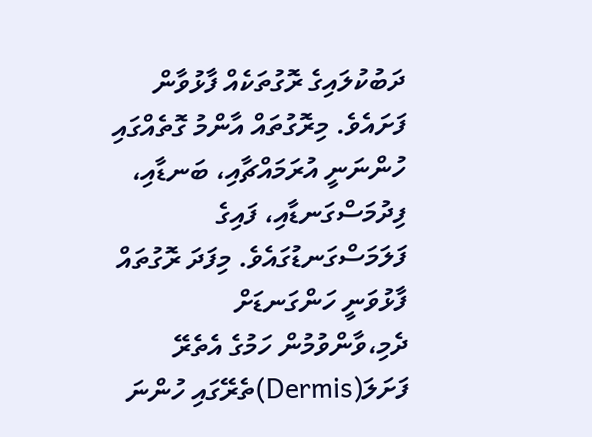ދަބުކުލައިގެ ރޮގުތަކެއް ފާޅުވާން ފަށައެވެ. މިރޮގުތައް އާންމު ގޮތެއްގައި ހުންނަނީ އުރަމައްޗާއި، ބަނޑާއި، ފިދުމަސްގަނޑާއި، ފައިގެ ފަލަމަސްގަނޑުގައެވެ. މިފަދަ ރޮގުތައް ފާޅުވަނީ ހަންގަނޑަށް ދެމި،ވާންވުމުން ހަމުގެ އެތެރޭ ފަށަލަ(Dermis)ތެރޭގައި ހުންނަ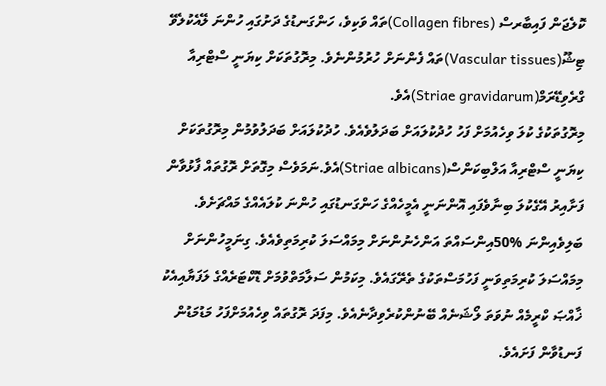ކޮލެޖަން ފައިބާރސް (Collagen fibres)ތައް ވަކިވެ، ހަންގަނޑުގެ ދަށުގައި ހުންނަ ލޭއެކުލެވޭ ޓިޝޫ(Vascular tissues)ތައް ފެންނަށް ހުރުމުންނެވެ. މިރޮގުތަކަށް ކިޔަނީ ސްޓްރިއާ ގްރެވިޑޭރަމް(Striae gravidarum)އެވެ.
މިރޮގުތަކުގެ ކުލަ ވިހެއުމަށް ފަހު ހުދުކުލައަށް ބަދަލުވެއެވެ. ހުދުކުލައަށް ބަދަލުވުމުން މިރޮގުތަކަށް ކިޔަނީ ސްޓްރިއާ އަލްބިކަންސް(Striae albicans)އެވެ.ނަމަވެސް މިގޮތަށް ރޮގުތައް ފާޅުވާން ފަށާއިރު އޭގެކުލަ ބިނާވެފައި އޮންނަނީ އެމީހެއްގެ ހަންގަނޑުގައި ހުންނަ ކުލައެއްގެ މައްޗަށެވެ.
ބަލިވެއިންނަ %50އިންސައްތަ އަންހެނުންނަށް މިމައްސަލަ ކުރިމަތިވެއެވެ. ގިނަމީހުންނަށް މިމައްސަލަ ކުރިމަތިވަނީ ފަހުމަސްތަކުގެ ތެރޭގައެވެ. މިކަމުން ސަލާމަތްވުމަށް ޑޮކްޓަރެއްގެ ލަފަޔާއިއެކު ޚާއްޞަ ކްރީމެއް ނުވަތަ ލޯޝަނެއް ބޭނުންކުރެވިދާނެއެވެ. މިފަދަ ރޮގުތައް ވިހެއުމަށްފަހު މަޑުމަޑުން ފަނޑުވާން ފަށައެވެ.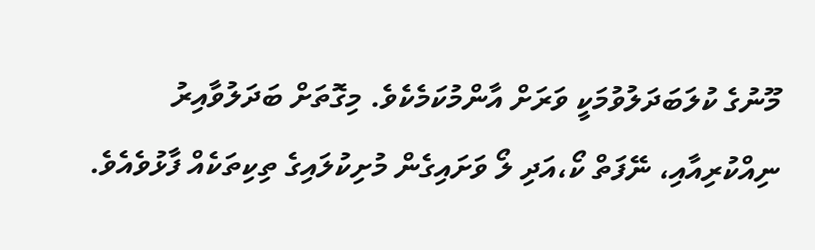މޫނުގެ ކުލަބަދަލުވުމަކީ ވަރަށް އާންމުކަމެކެވެ. މިގޮތަށް ބަދަލުވާއިރު ނިއްކުރިއާއި، ނޭފަތް ކޯ،އަދި ލޯ ވަށައިގެން މުށިކުލައިގެ ތިކިތަކެއް ފާޅުވެއެވެ.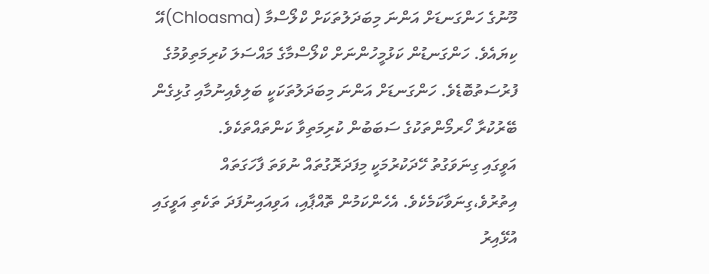މޫނުގެ ހަންގަނޑަށް އަންނަ މިބަދަލުތަކަށް ކްލޯސްމާ (Chloasma)އޭ ކިޔައެވެ. ހަންގަނޑުން ކަޅުމީހުންނަށް ކްލޯސްމާގެ މައްސަލަ ކުރިމަތިވުމުގެ ފުރުސަތުބޮޑެވެ. ހަންގަނޑަށް އަންނަ މިބަދަލުތަކަކީ ބަލިވެއިނުމާއި ގުޅިގެން ބޭރުކުރާ ހޯރމޯންތަކުގެ ސަބަބުން ކުރިމަތިވާ ކަންތައްތަކެވެ.
އަވީގައި ގިނަވަގުތު ހޭދަކުރުމަކީ މިފަދަރޮގުތައް ނުވަތަ ފާހަގަތައް އިތުރުވެ،ގިނަވާކަމެކެވެ. އެހެންކަމުން ތޮއްޕާއި، އަވިއައިނުފަދަ ތަކެތި އަވީގައި އުޅޭއިރު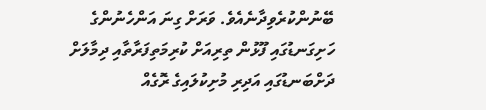ބޭނުންކުރެވިދާނެއެވެ. ވަރަށް ގިނަ އަންހެނުންގެ ހަށިގަނޑުގައި ފޫޅުން ތިރިއަށް ކުރިމަތިފަރާތާއި ދިމާލަށް ދަށްބަނޑުގައި އަދިރި މުށިކުލައިގެ ރޮގެއް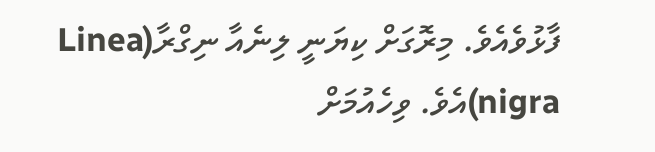ފާޅުވެއެވެ. މިރޮގަށް ކިޔަނީ ލިނެއާ ނިގްރާ(Linea nigra)އެވެ. ވިހެއުމަށް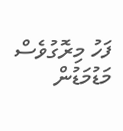ފަހު މިރޮގުވެސް މަޑުމަޑުން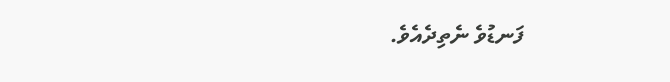ފަނޑުވެ ނެތިދެއެވެ.